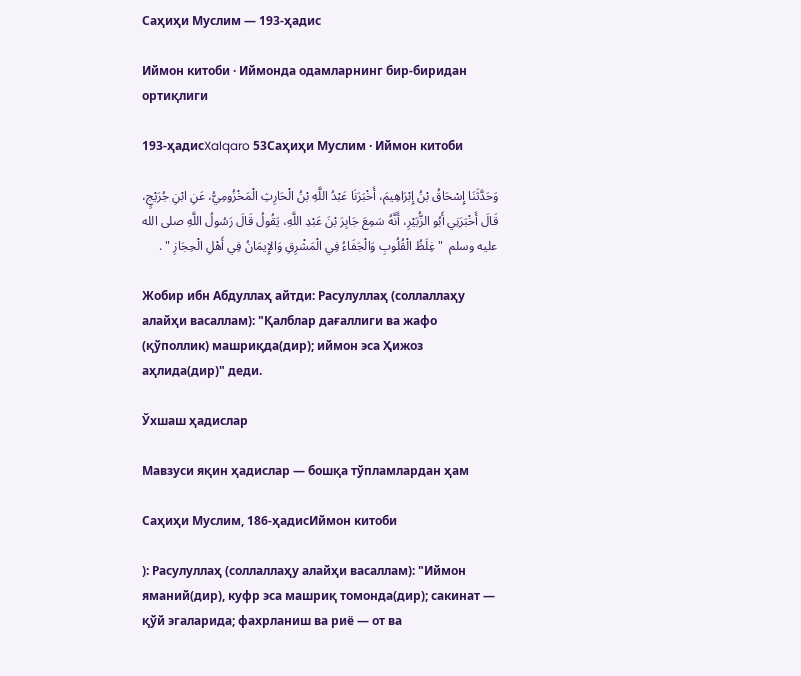Саҳиҳи Муслим — 193-ҳадис

Иймон китоби · Иймонда одамларнинг бир-биридан ортиқлиги

193-ҳадисXalqaro 53Саҳиҳи Муслим · Иймон китоби

وَحَدَّثَنَا إِسْحَاقُ بْنُ إِبْرَاهِيمَ، أَخْبَرَنَا عَبْدُ اللَّهِ بْنُ الْحَارِثِ الْمَخْزُومِيُّ، عَنِ ابْنِ جُرَيْجٍ، قَالَ أَخْبَرَنِي أَبُو الزُّبَيْرِ، أَنَّهُ سَمِعَ جَابِرَ بْنَ عَبْدِ اللَّهِ، يَقُولُ قَالَ رَسُولُ اللَّهِ صلى الله عليه وسلم  " غِلَظُ الْقُلُوبِ وَالْجَفَاءُ فِي الْمَشْرِقِ وَالإِيمَانُ فِي أَهْلِ الْحِجَازِ " .

Жобир ибн Абдуллаҳ айтди: Расулуллаҳ (соллаллаҳу алайҳи васаллам): "Қалблар дағаллиги ва жафо (қўполлик) машриқда(дир); иймон эса Ҳижоз аҳлида(дир)" деди.

Ўхшаш ҳадислар

Мавзуси яқин ҳадислар — бошқа тўпламлардан ҳам

Саҳиҳи Муслим, 186-ҳадисИймон китоби

): Расулуллаҳ (соллаллаҳу алайҳи васаллам): "Иймон яманий(дир), куфр эса машриқ томонда(дир); сакинат — қўй эгаларида; фахрланиш ва риё — от ва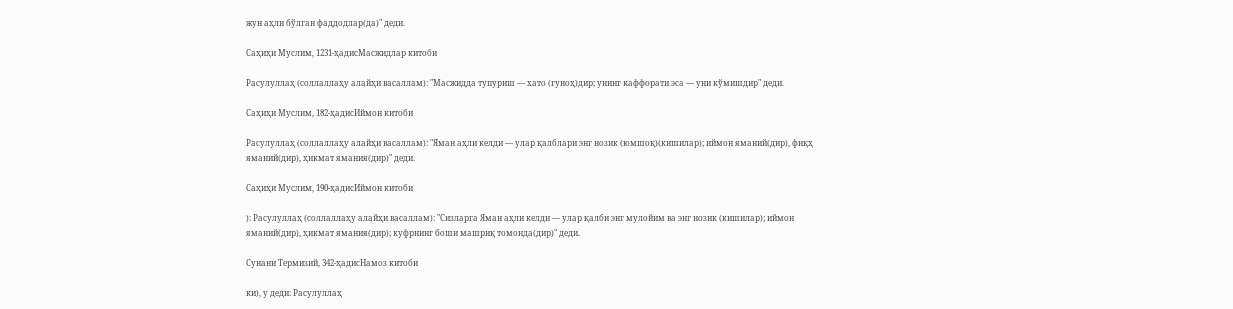жун аҳли бўлган фаддодлар(да)" деди.

Саҳиҳи Муслим, 1231-ҳадисМасжидлар китоби

Расулуллаҳ (соллаллаҳу алайҳи васаллам): "Масжидда тупуриш — хато (гуноҳ)дир; унинг каффорати эса — уни кўмишдир" деди.

Саҳиҳи Муслим, 182-ҳадисИймон китоби

Расулуллаҳ (соллаллаҳу алайҳи васаллам): "Яман аҳли келди — улар қалблари энг нозик (юмшоқ)(кишилар); иймон яманий(дир), фиқҳ яманий(дир), ҳикмат ямания(дир)" деди.

Саҳиҳи Муслим, 190-ҳадисИймон китоби

): Расулуллаҳ (соллаллаҳу алайҳи васаллам): "Сизларга Яман аҳли келди — улар қалби энг мулойим ва энг нозик (кишилар); иймон яманий(дир), ҳикмат ямания(дир); куфрнинг боши машриқ томонда(дир)" деди.

Сунани Термизий, 342-ҳадисНамоз китоби

ки), у деди: Расулуллаҳ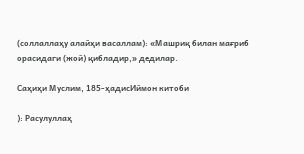(соллаллаҳу алайҳи васаллам): «Машриқ билан мағриб орасидаги (жой) қибладир,» дедилар.

Саҳиҳи Муслим, 185-ҳадисИймон китоби

): Расулуллаҳ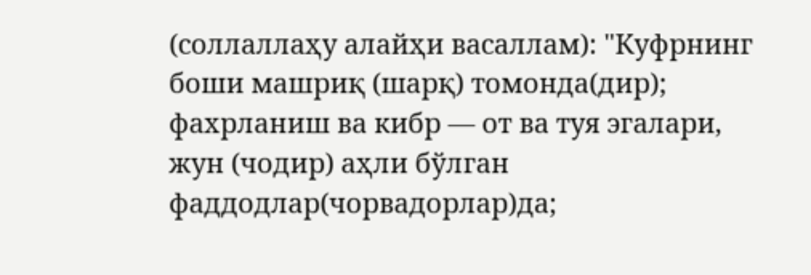(соллаллаҳу алайҳи васаллам): "Куфрнинг боши машриқ (шарқ) томонда(дир); фахрланиш ва кибр — от ва туя эгалари, жун (чодир) аҳли бўлган фаддодлар(чорвадорлар)да;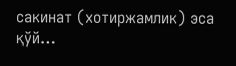сакинат (хотиржамлик) эса қўй…